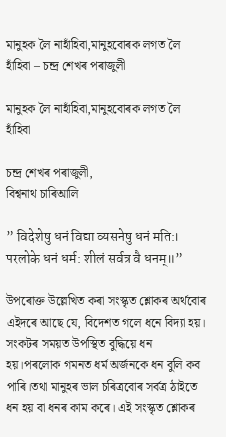মানুহক লৈ নাহাঁহিবা,মানুহবোৰক লগত লৈ হাঁহিবা – চন্দ্ৰ শেখৰ পৰাজুলী

মানুহক লৈ নাহাঁহিবা,মানুহবোৰক লগত লৈ হাঁহিবা

চন্দ্ৰ শেখৰ পৰাজুলী,
বিশ্বনাথ চাৰিআলি

” विदेशेषु धनं विद्या व्यसनेषु धनं मति:।
परलोके धनं धर्म: शीलं सर्वत्र वै धनम्॥”

উপৰোক্ত উল্লেখিত কৰা সংস্কৃত শ্লোকৰ অৰ্থবোৰ এইদৰে আছে যে, বিদেশত গলে ধনে বিদ্যা হয়। সংকটৰ সময়ত উপস্থিত বুদ্ধিয়ে ধন হয়।পৰলোক গমনত ধৰ্ম অৰ্জনকে ধন বুলি কব পাৰি।তথা মানুহৰ ভাল চৰিত্ৰবোৰ সৰ্বত্ৰ ঠাইতে ধন হয় বা ধনৰ কাম কৰে। এই সংস্কৃত শ্লোকৰ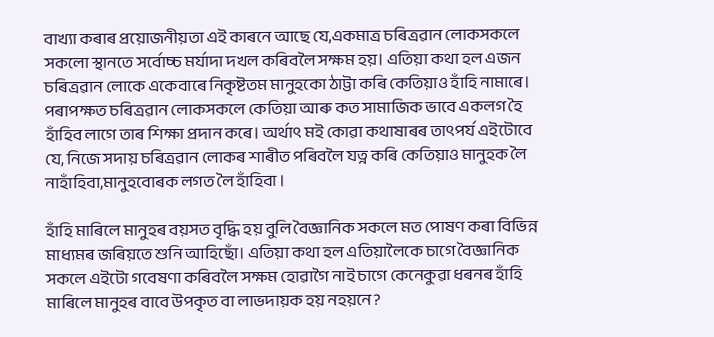বাখ্যা কৰাৰ প্ৰয়োজনীয়তা এই কাৰনে আছে যে,একমাত্ৰ চৰিত্ৰৱান লোকসকলে সকলো স্থানতে সৰ্বোচ্চ মৰ্যাদা দখল কৰিবলৈ সক্ষম হয়। এতিয়া কথা হল এজন চৰিত্ৰৱান লোকে একেবাৰে নিকৃষ্টতম মানুহকো ঠাট্টা কৰি কেতিয়াও হাঁহি নামাৰে। পৰাপক্ষত চৰিত্ৰৱান লোকসকলে কেতিয়া আৰু কত সামাজিক ভাবে একলগ হৈ হাঁহিব লাগে তাৰ শিক্ষা প্ৰদান কৰে। অৰ্থাৎ মই কোৱা কথাষাৰৰ তাৎপৰ্য এইটোবে যে, নিজে সদায় চৰিত্ৰৱান লোকৰ শাৰীত পৰিবলৈ যত্ন কৰি কেতিয়াও মানুহক লৈ নাহাঁহিবা,মানুহবোৰক লগত লৈ হাঁহিবা ।

হাঁহি মাৰিলে মানুহৰ বয়সত বৃদ্ধি হয় বুলি বৈজ্ঞানিক সকলে মত পোষণ কৰা বিভিন্ন মাধ্যমৰ জৰিয়তে শুনি আহিছোঁ। এতিয়া কথা হল এতিয়ালৈকে চাগে বৈজ্ঞানিক সকলে এইটো গবেষণা কৰিবলৈ সক্ষম হোৱাগৈ নাই চাগে কেনেকুৱা ধৰনৰ হাঁহি মাৰিলে মানুহৰ বাবে উপকৃত বা লাভদায়ক হয় নহয়নে?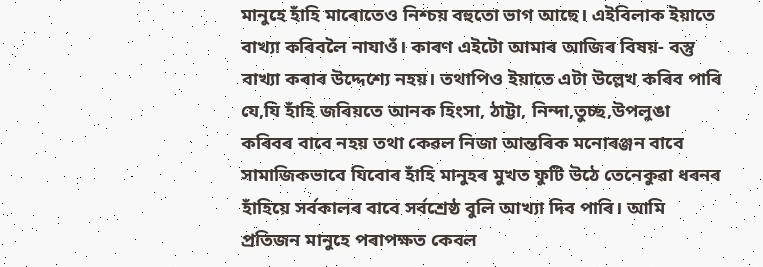মানুহে হাঁহি মাৰোতেও নিশ্চয় বহুতো ভাগ আছে। এইবিলাক ইয়াতে বাখ্যা কৰিবলৈ নাযাওঁ। কাৰণ এইটো আমাৰ আজিৰ বিষয়- বস্তু বাখ্যা কৰাৰ উদ্দেশ্যে নহয়। তথাপিও ইয়াতে এটা উল্লেখ কৰিব পাৰি যে,যি হাঁহি জৰিয়তে আনক হিংসা, ঠাট্টা, নিন্দা,তুচ্ছ,উপলুঙা কৰিবৰ বাবে নহয় তথা কেৱল নিজা আন্তৰিক মনোৰঞ্জন বাবে সামাজিকভাবে যিবোৰ হাঁহি মানুহৰ মুখত ফুটি উঠে তেনেকুৱা ধৰনৰ হাঁহিয়ে সৰ্বকালৰ বাবে সৰ্বশ্ৰেষ্ঠ বুলি আখ্যা দিব পাৰি। আমি প্ৰতিজন মানুহে পৰাপক্ষত কেবল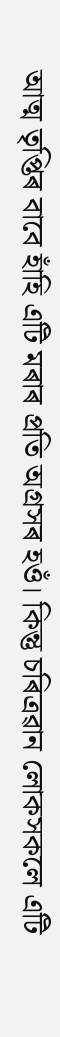আত্ম তৃপ্তিৰ বাবে হাঁহি এটি মৰাৰ প্ৰতি অগ্ৰসৰ হওঁ। কিন্তু চৰিত্ৰৱান লোকসকলে এটি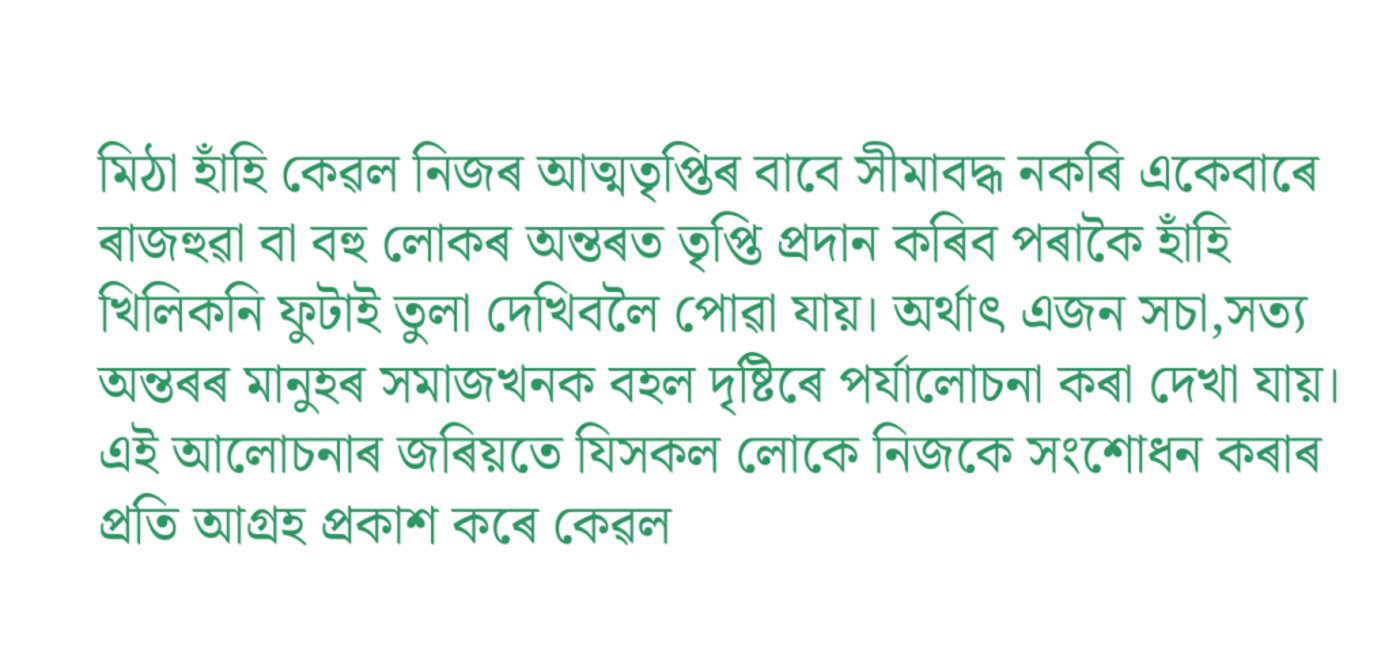মিঠা হাঁহি কেৱল নিজৰ আত্মতৃপ্তিৰ বাবে সীমাবদ্ধ নকৰি একেবাৰে ৰাজহুৱা বা বহু লোকৰ অন্তৰত তৃপ্তি প্ৰদান কৰিব পৰাকৈ হাঁহি খিলিকনি ফুটাই তুলা দেখিবলৈ পোৱা যায়। অৰ্থাৎ এজন সচা,সত্য অন্তৰৰ মানুহৰ সমাজখনক বহল দৃষ্টিৰে পৰ্যালোচনা কৰা দেখা যায়। এই আলোচনাৰ জৰিয়তে যিসকল লোকে নিজকে সংশোধন কৰাৰ প্ৰতি আগ্ৰহ প্ৰকাশ কৰে কেৱল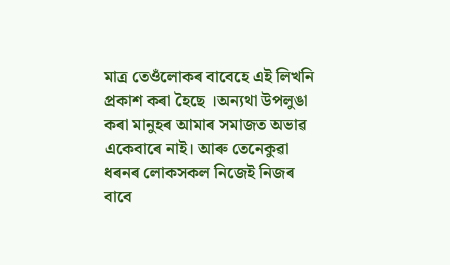মাত্ৰ তেওঁলোকৰ বাবেহে এই লিখনি প্ৰকাশ কৰা হৈছে ।অন্যথা উপলুঙা কৰা মানুহৰ আমাৰ সমাজত অভাৱ একেবাৰে নাই। আৰু তেনেকুৱা ধৰনৰ লোকসকল নিজেই নিজৰ বাবে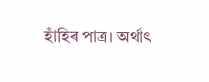হাঁহিৰ পাত্ৰ। অৰ্থাৎ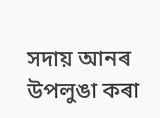সদায় আনৰ উপলুঙা কৰা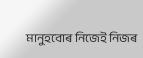মানুহবোৰ নিজেই নিজৰ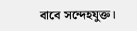বাবে সন্দেহযুক্ত।